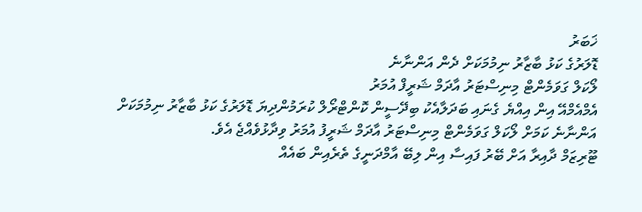ޚަބަރު
ޑޮލަރުގެ ކަޅު ބާޒާރު ނިމުމަކަށް ދެން އަންނާނެ
ލޯކަލް ގަވަމެންޓް މިނިސްޓަރު އާދަމް ޝަރީފް އުމަރު
އެމްއެމްއޭ އިން އިއްޔެ ގެނައި ބަދަލާއެކު ބިދޭސީން ކޮންޓްރޯލް ކުރަމުންދިޔަ ޑޮލަރުގެ ކަޅު ބާޒާރު ނިމުމަކަށް އަންނާނެ ކަމަށް ލޯކަލް ގަވަމެންޓް މިނިސްޓަރު އާދަމް ޝަރީފު އުމަރު ވިދާޅުވެއްޖެ އެވެ.
ޓޫރިޒަމް ދާއިރާ އަށް ބޭރު ފައިސާ އިން ލިބޭ އާމްދަނީގެ ތެރެއިން ބައެއް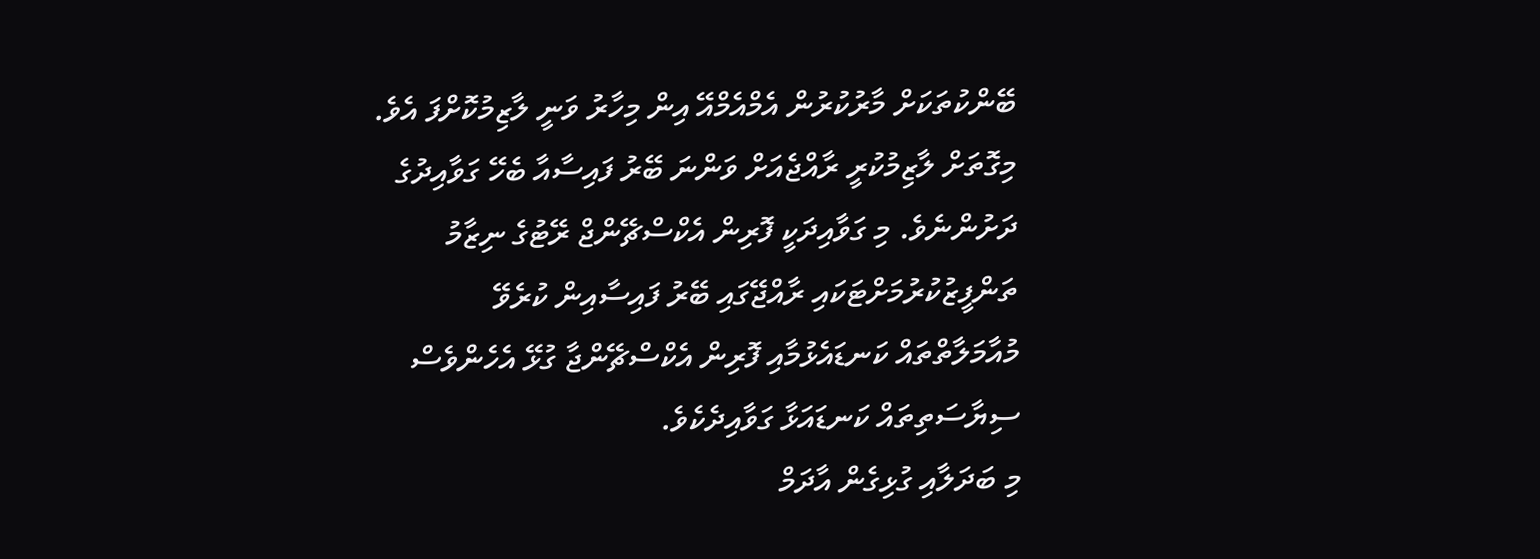ބޭންކުތަކަށް މާރުކުރުން އެމްއެމްއޭ އިން މިހާރު ވަނީ ލާޒިމުކޮށްފަ އެވެ. މިގޮތަށް ލާޒިމުކުރީ ރާއްޖެއަށް ވަންނަ ބޭރު ފައިސާއާ ބެހޭ ގަވާއިދުގެ ދަށުންނެވެ. މި ގަވާއިދަކީ ފޮރިން އެކްސްޗޭންޖް ރޭޓުގެ ނިޒާމު ތަންފީޒުކުރުމަށްޓަކައި ރާއްޖޭގައި ބޭރު ފައިސާއިން ކުރެވޭ މުއާމަލާތްތައް ކަނޑައެޅުމާއި ފޮރިން އެކްސްޗޭންޖާ ގުޅޭ އެހެންވެސް ސިޔާސަތިތައް ކަނޑައަޅާ ގަވާއިދެކެވެ.
މި ބަދަލާއި ގުޅިގެން އާދަމް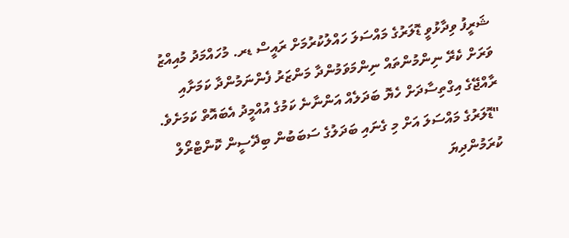ޝަރީފު ވިދާޅުވީ ޑޮލަރުގެ މައްސަލަ ހައްލުކުރުމަށް ރައީސް ޑރ. މުހައްމަދު މުއިއްޒު ވަރަށް ކެރޭ ނިންމުންތައް ނިންމަވަމުންދާ މަންޒަރު ފެންނަމުންދާ ކަމަށާއި ރާއްޖޭގެ އިގްތިސާދަށް ހެޔޮ ބަދަލެއް އަންނާނެ ކަމުގެ އުއްމީދު އެބައޮތް ކަމަށެވެ.
"ޑޮލަރުގެ މައްސަލަ އަށް މި ގެނައި ބަދަލުގެ ސަބަބުން ބިދޭސީން ކޮންޓްރޯލް ކުރަމުންދިޔަ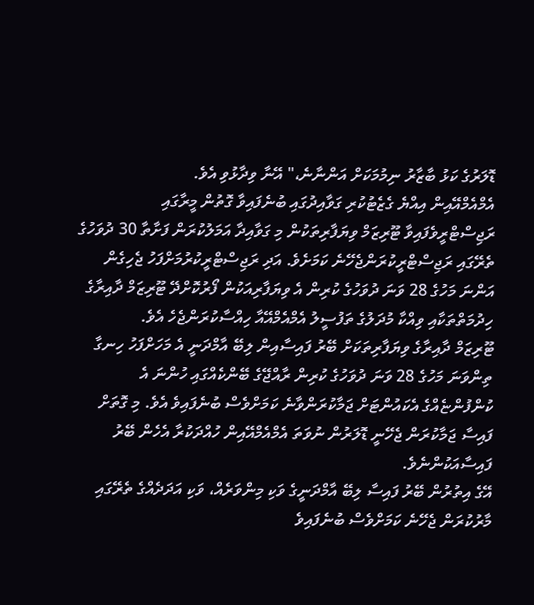ޑޮލަރުގެ ކަޅު ބާޒާރު ނިމުމަކަށް އަންނާނެ،" އޭނާ ވިދާޅުވި އެވެ.
އެމްއެމްއޭއިން އިއްޔެ ގެޒެޓުކުރި ގަވާއިދުގައި ބުނެފައިވާ ގޮތުން މީރާގައި ރަޖިސްޓްރީވެފައިވާ ޓޫރިޒަމް ވިޔަފާރިތަކުން މި ގަވާއިދާ އަމަލުކުރަން ފަށާތާ 30 ދުވަހުގެ ތެރޭގައި ރަޖިސްޓްރީކުރަންޖެހޭނެ ކަމަށެވެ. އަދި ރަޖިސްޓްރީކުރުމަށްފަހު ޖެހިގެން އަންނަ މަހުގެ 28 ވަނަ ދުވަހުގެ ކުރިން އެ ވިޔަފާރިއަކުން ފޯރުކޮށްދޭ ޓޫރިޒަމް ދާއިރާގެ ހިދުމަތްތަކާއި ވިއްކާ މުދަލުގެ ތަފުސީލު އެމްއެމްއޭއާ ހިއްސާކުރަންޖެހެ އެވެ.
ޓޫރިޒަމް ދާއިރާގެ ވިޔަފާރިތަކަށް ބޭރު ފައިސާއިން ލިބޭ އާމްދަނީ އެ މަހަށްފަހު ހިނގާ ތިންވަނަ މަހުގެ 28 ވަނަ ދުވަހުގެ ކުރިން ރާއްޖޭގެ ބޭންކެއްގައި ހުންނަ އެ ކުންފުންޏެއްގެ އެކައުންޓަށް ޖަމާކުރަންވާނެ ކަމަށްވެސް ބުނެފައިވެ އެވެ. މި ގޮތަށް ފައިސާ ޖަމާކުރަން ޖެހޭނީ ޑޮލަރުން ނުވަތަ އެމްއެމްއޭއިން ހުއްދަކުރާ އެހެން ބޭރު ފައިސާއަކުންނެވެ.
އޭގެ އިތުރުން ބޭރު ފައިސާ ލިބޭ އާމްދަނީގެ ވަކި މިންވަރެއް، ވަކި އަދަދެއްގެ ތެރޭގައި މާރުކުރަން ޖެހޭނެ ކަމަށްވެސް ބުނެފައިވެ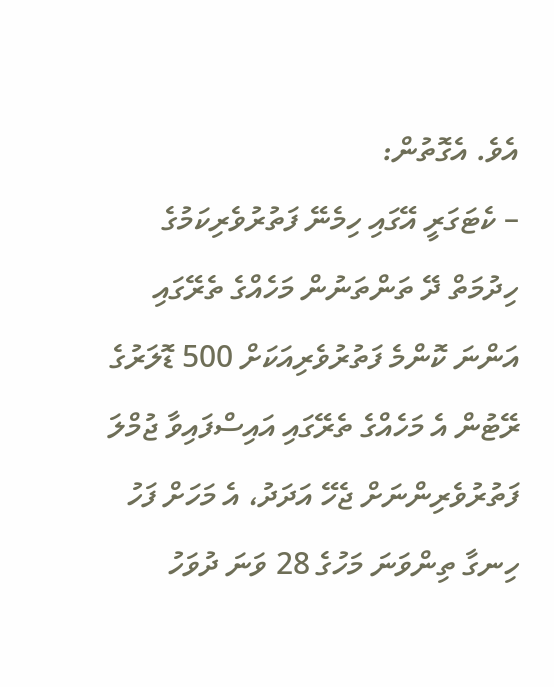އެވެ. އެގޮތުން:
– ކެޓަގަރީ އޭގައި ހިމެނޭ ފަތުރުވެރިކަމުގެ ހިދުމަތް ދޭ ތަންތަނުން މަހެއްގެ ތެރޭގައި އަންނަ ކޮންމެ ފަތުރުވެރިއަކަށް 500 ޑޮލަރުގެ ރޭޓުން އެ މަހެއްގެ ތެރޭގައި އައިސްފައިވާ ޖުމްލަ ފަތުރުވެރިންނަށް ޖެހޭ އަދަދު، އެ މަހަށް ފަހު ހިނގާ ތިންވަނަ މަހުގެ 28 ވަނަ ދުވަހު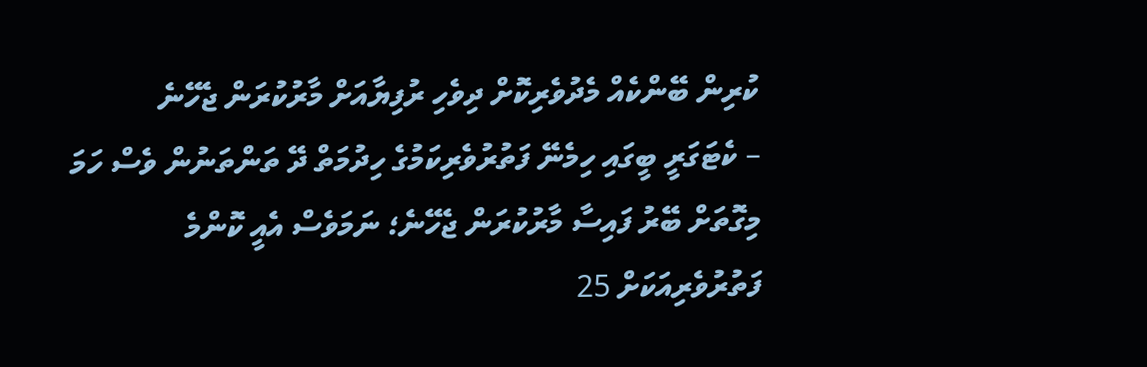ކުރިން ބޭންކެއް މެދުވެރިކޮށް ދިވެހި ރުފިޔާއަށް މާރުކުރަން ޖެހޭނެ
– ކެޓަގަރީ ބީގައި ހިމެނޭ ފަތުރުވެރިކަމުގެ ހިދުމަތް ދޭ ތަންތަނުން ވެސް ހަމަ މިގޮތަށް ބޭރު ފައިސާ މާރުކުރަން ޖެހޭނެ؛ ނަމަވެސް އެއީ ކޮންމެ ފަތުރުވެރިއަކަށް 25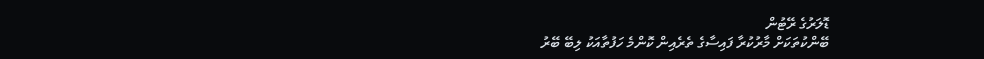ޑޮލަރުގެ ރޭޓުން
ބޭންކުތަކަށް މާރުކުރާ ފައިސާގެ ތެރެއިން ކޮންމެ ހަފުތާއަކު ލިބޭ ބޭރު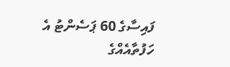ފައިސާގެ 60 ޕަސެންޓު އެ ހަފުތާއެއްގެ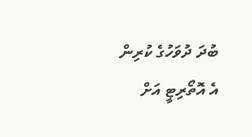ބުދަ ދުވަހުގެ ކުރިން އެ އޮތޯރިޓީ އަށް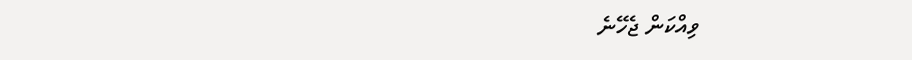ވިއްކަން ޖެހޭނެ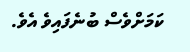ކަމަށްވެސް ބުނެފައިވެ އެވެ.